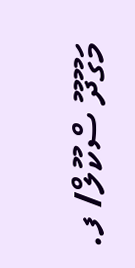މަގޫދޫ ސްކޫލް/ ފ.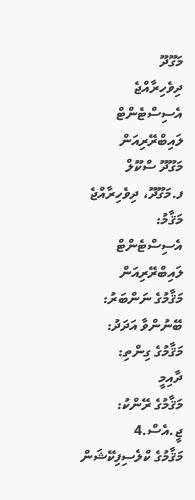މަގޫދޫ
ދިވެހިރާއްޖެ
އެސިސްޓެންޓް ލައިބްރޭރިއަން
މަގޫދޫ ސްކޫލް
ފ.މަގޫދޫ، ދިވެހިރާއްޖެ
މަޤާމު:
އެސިސްޓެންޓް ލައިބްރޭރިއަން
މަޤާމުގެ ނަންބަރު:
ބޭނުންވާ އަދަދު:
މަޤާމުގެ ގިންތި:
ދާއިމީ
މަޤާމުގެ ރޭންކު:
ޖީ.އެސް.4
މަޤާމުގެ ކްލެސިފިކޭޝަން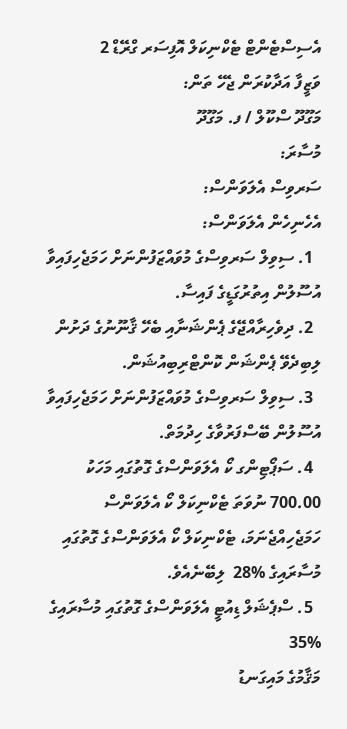އެސިސްޓެންޓް ޓެކްނިކަލް އޮފިސަރ ގްރޭޑް 2
ވަޒީފާ އަދާކުރަން ޖެހޭ ތަން:
މަގޫދޫ ސްކޫލް / ފ. މަގޫދޫ
މުސާރަ:
ސަރވިސް އެލަވަންސް:
އެހެނިހެން އެލަވަންސް:
  1. ސިވިލް ސަރވިސްގެ މުވައްޒަފުންނަށް ހަމަޖެހިފައިވާ އުސޫލުން އިތުރުގަޑީގެ ފައިސާ.
  2. ދިވެހިރާއްޖޭގެ ޕެންޝަނާއި ބެހޭ ޤާނޫނުގެ ދަށުން ލިބިދެވޭ ޕެންޝަން ކޮންޓްރިބިއުޝަން.
  3. ސިވިލް ސަރވިސްގެ މުވައްޒަފުންނަށް ހަމަޖެހިފައިވާ އުސޫލުން ބޭސްފަރުވާގެ ހިދުމަތް.
  4. ސަޕޯޓިންގ ކޯ އެލަވަންސްގެ ގޮތުގައި މަހަކު 700.00 ނުވަތަ ޓެކްނިކަލް ކޯ އެލަވަންސް ހަމަޖެހިއްޖެނަމަ، ޓެކްނިކަލް ކޯ އެލަވަންސްގެ ގޮތުގައި މުސާރައިގެ %28  ލިބޭނެއެވެ.
  5. ސްޕެޝަލް ޑިއުޓީ އެލަވަންސްގެ ގޮތުގައި މުސާރައިގެ %35
މަޤާމުގެ މައިގަނޑު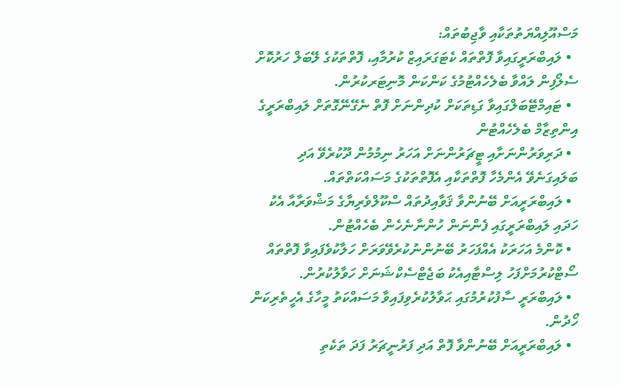މަސްއޫލިއްޔަތުތަކާއި ވާޖިބުތައް:
  • ލައިބްރަރީގައިވާ ފޮތްތައް ކެޓަގަރައިޒް ކުރުމާއި، ފޮތްތަކުގެ ލޭބަލް ހަރުކޮށް ސެލޯފިން ލައްވާ ބެލެހެއްޓުމުގެ ކަންކަން މޮނިޓަރކުރުން.
  • ޓައިމްޓޭބަލްގައިވާ ގަޑިތަކަށް ކުދިންނަށް ފޮތް ނެގޭނޭގޮތަށް ލައިބްރަރީގެ އިންތިޒާމް ބެލެހެއްޓުން
  • ދަރިވަރުންނަށާއި ޓީޗަރުންނަށް އަހަރު ނިމުމުން ދޫކުރެވޭ އަދި ބަލައިގަނެވޭ އެންމެހާ ފޮތްތަކާއި އެފޮތްތަކުގެ މަސައްކަތްތައް.
  • ލައިބްރަރީއަށް ބޭނުންވާ ޤަވާއިދުތައް ސްކޫލްވެރިޔާގެ މަޝްވަރާއާ އެކު ހަދައި ލައިބްރަރީގައި ފެންނަން ހުންނާނެހެން ބެހެއްޓުން.
  • ކޮންމެ އަހަރަކު އެއްފަހަރު ބޭނުންނުކުރެވޭވަރަށް ހަލާކުވެފައިވާ ފޮތްތައް ސޯޓްކުރުމަށްފަހު ލިސްޓާއިއެކު ބަޖެޓްސެކްޝަނަށް ހަވާލުކުރުން.
  • ލައިބްރަރީ ސާފުކުރުމުގައި ޙަވާލުކުރެވިފައިވާ މަސައްކަތު މީހާގެ އެހީތެރިކަން ހޯދުން.
  • ލައިބްރަރީއަށް ބޭނުންވާ ފޮތް އަދި ފަރުނީޗަރު ފަދަ ތަކެތި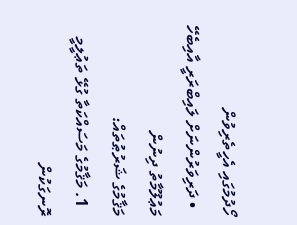ހޯދުމުގައި އެހީތެރިވުން
  • ދަރިވަރުންނަށް ލައިބްރަރީ އާއިބެހޭ މަޢުލޫމާތު ދިނުން
މަޤާމުގެ ޝަރުޠުތައް:
  1. މަޤާމުގެ މަސައްކަތާ ގުޅޭ ތަޢުލީމީ ރޮނގަކުން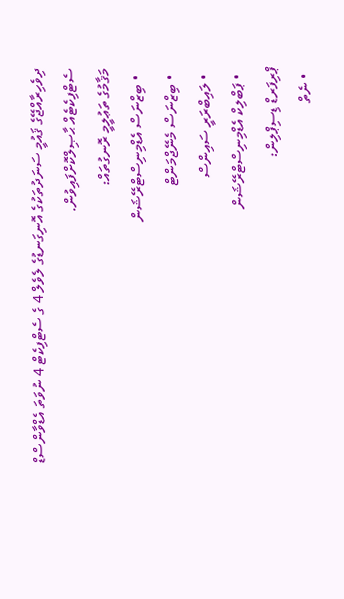ދިވެހިރާއްޖޭގެ ޤައުމީ ސަނަދުތަކުގެ އޮނިގަނޑުގެ ލެވެލް 4 ގެ ސެޓްފިކެޓް 4 ނުވަތަ އެޑްވާންސްޑް ސެޓްފިކެޓެއް ޙާޞިލްކޮށްފައިވުން.
މަޤާމުގެ ތަޢުލީމީ ރޮނގުތައް:
  • ބިޒްނަސް އެޑްމިނިސްޓްރޭޝަން
  • ބިޒްނަސް މެނޭޖްމަންޓް
  • ލައިބްރަރީ ސައިންސް
  • ޕަބްލިކް އެޑްމިނިސްޓްރޭޝަން
ޕްރިފަރޑް ޑިސިޕްލިން:
  • ނެތް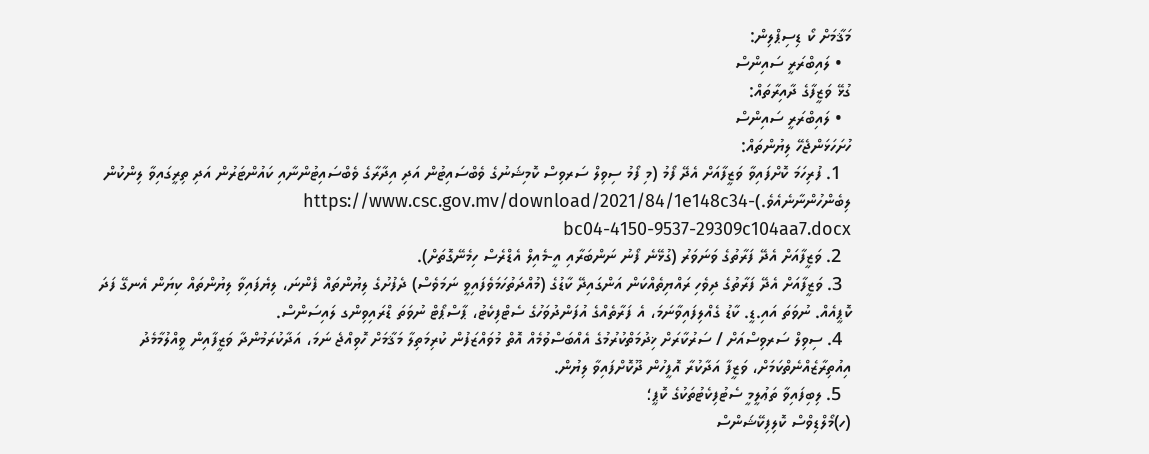މަޤާމަށް ކޯ ޑިސިޕްލިން:
  • ލައިބްރަރީ ސައިންސް
ގުޅޭ ވަޒީފާގެ ދާއިރާތައް:
  • ލައިބްރަރީ ސައިންސް
ހުށަހަޅަންޖެހޭ ލިޔުންތައް:
  1. ފުރިހަމަ ކޮށްފައިވާ ވަޒީފާއަށް އެދޭ ފޯމު (މި ފޯމު ސިވިލް ސަރވިސް ކޮމިޝަނުގެ ވެބްސައިޓުން އަދި އިދާރާގެ ވެބްސައިޓުންނާއި ކައުންޓަރުން އަދި ތިރީގައިވާ ލިންކުން ލިބެންހުންނާނެއެވެ.)https://www.csc.gov.mv/download/2021/84/1e148c34-bc04-4150-9537-29309c104aa7.docx
  2. ވަޒީފާއަށް އެދޭ ފަރާތުގެ ވަނަވަރު (ގުޅޭނެ ފޯނު ނަންބަރާއި އީ-މެއިލް އެޑްރެސް ހިމެނޭގޮތަށް).
  3. ވަޒީފާއަށް އެދޭ ފަރާތުގެ ދިވެހި ރައްޔިތެއްކަން އަންގައިދޭ ކާޑުގެ (މުއްދަތުހަމަވެފައިވީ ނަމަވެސް) ދެފުށުގެ ލިޔުންތައް ފެންނަ، ލިޔެފައިވާ ލިޔުންތައް ކިޔަން އެނގޭ ފަދަ ކޮޕީއެއް. ނުވަތަ އައި.ޑީ. ކާޑު ގެއްލިފައިވާނަމަ، އެ ފަރާތެއްގެ އުފަންދުވަހުގެ ސެޓްފިކެޓު، ޕާސްޕޯޓް ނުވަތަ ޑްރައިވިންގ ލައިސަންސް.
  4. ސިވިލް ސަރވިސްއަށް / ސަރުކާރަށް ޚިދުމަތްކުރުމުގެ އެއްބަސްވުމެއް އޮތް މުވައްޒަފުން ކުރިމަތިލާ މަޤާމަށް ހޮވިއްޖެ ނަމަ، އަދާކުރަމުންދާ ވަޒީފާއިން ވީއްލުމާމެދު އިއުތިރާޒެއްނެތްކަމަށް، ވަޒީފާ އަދާކުރާ އޮފީހުން ދޫކޮށްފައިވާ ލިޔުން.
  5. ލިބިފައިވާ ތަޢުލީމީ ސެޓުފިކެޓުތަކުގެ ކޮޕީ؛
(ހ)މޯލްޑިވްސް ކޮލިފިކޭޝަންސް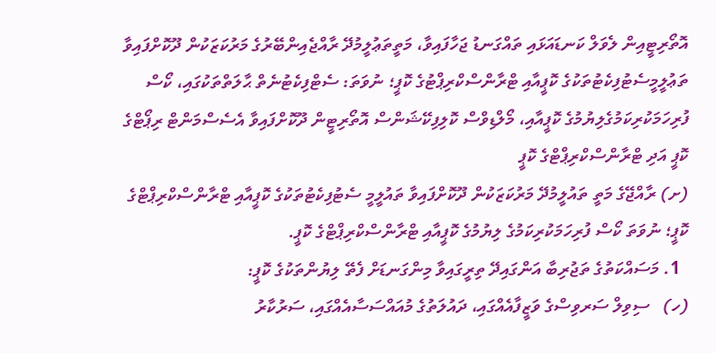އޮތޯރިޓީއިން ލެވަލް ކަނޑައަޅައި ތައްގަނޑު ޖަހާފައިވާ، މަތީތަޢުލީމުދޭ ރާއްޖެއިންބޭރުގެ މަރުކަޒަކުން ދޫކޮށްފައިވާ ތަޢުލީމީސެޓުފިކެޓުތަކުގެ ކޮޕީއާއި ޓްރާންސްކްރިޕްޓުގެ ކޮޕީ؛ ނުވަތަ: ސެޓްފިކެޓުނެތް ޙާލަތްތަކުގައި، ކޯސް ފުރިހަމަކުރިކަމުގެލިޔުމުގެ ކޮޕީއާއި، މޯލްޑިވްސް ކޮލިފިކޭޝަންސް އޮތޯރިޓީން ދޫކޮށްފައިވާ އެސެސްމަންޓް ރިޕޯޓްގެ ކޮޕީ އަދި ޓްރާންސްކްރިޕްޓްގެ ކޮޕީ
(ށ) ރާއްޖޭގެ މަތީ ތައުލީމުދޭ މަރުކަޒަކުން ދޫކޮށްފައިވާ ތައުލީމީ ސެޓުފިކެޓުތަކުގެ ކޮޕީއާއި ޓްރާންސްކްރިޕްޓްގެ ކޮޕީ؛ ނުވަތަ ކޯސް ފުރިހަމަކުރިކަމުގެ ލިޔުމުގެ ކޮޕީއާއި ޓްރާންސްކްރިޕްޓްގެ ކޮޕީ.
  1. މަސައްކަތުގެ ތަޖުރިބާ އަންގައިދޭ ތިރީގައިވާ މިންގަނޑަށް ފެތޭ ލިޔުންތަކުގެ ކޮޕީ:
(ހ)   ސިވިލް ސަރވިސްގެ ވަޒީފާއެއްގައި، ދައުލަތުގެ މުއައްސަސާއެއްގައި، ސަރުކާރު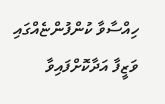ހިއްސާވާ ކުންފުންޏެއްގައި ވަޒީފާ އަދާކޮށްފައިވާ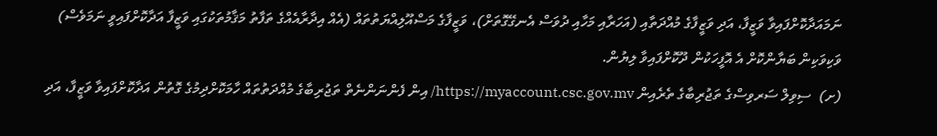ނަމައަދާކޮށްފައިވާ ވަޒީފާ، އަދި ވަޒީފާގެ މުއްދަތާއި (އަހަރާއި މަހާއި ދުވަސް އެނގޭގޮތަށް)، ވަޒީފާގެ މަސްއޫލިއްޔަތުތައް (އެއް އިދާރާއެއްގެ ތަފާތު މަޤާމުތަކުގައި ވަޒީފާ އަދާކޮށްފައިވީ ނަމަވެސް) ވަކިވަކިން ބަޔާންކޮށް އެ އޮފީހަކުން ދޫކޮށްފައިވާ ލިޔުން.
(ށ)  ސިވިލް ސަރވިސްގެ ތަޖުރިބާގެ ތެރެއިން https://myaccount.csc.gov.mv/ އިން ފެންނަންނެތް ތަޖުރިބާގެ މުއްދަތުތައް ހާމަކޮށްދިމުގެ ގޮތުން އަދާކޮށްފައިވާ ވަޒީފާ، އަދި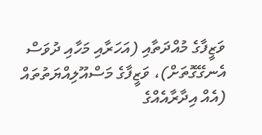ވަޒީފާގެ މުއްދަތާއި (އަހަރާއި މަހާއި ދުވަސް އެނގޭގޮތަށް)، ވަޒީފާގެ މަސްއޫލިއްޔަތުތައް (އެއް އިދާރާއެއްގެ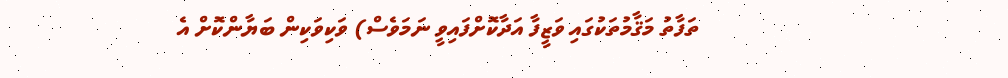ތަފާތު މަޤާމުތަކުގައި ވަޒީފާ އަދާކޮށްފައިވީ ނަމަވެސް) ވަކިވަކިން ބަޔާންކޮށް އެ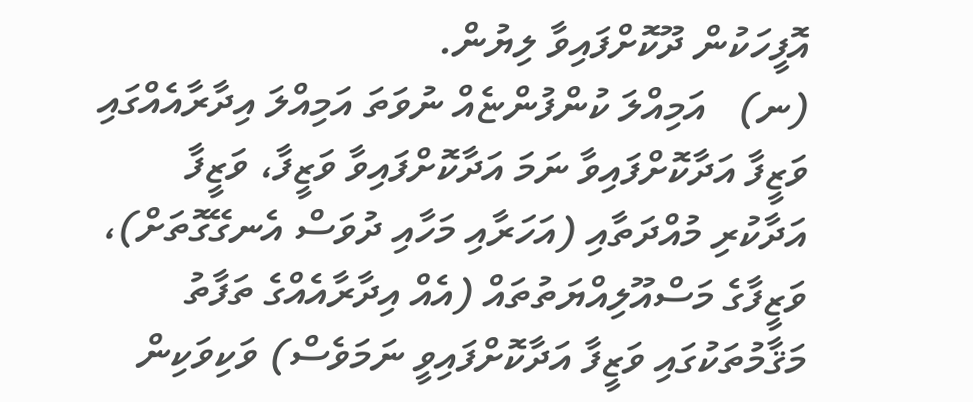އޮފީހަކުން ދޫކޮށްފައިވާ ލިޔުން.
(ނ)   އަމިއްލަ ކުންފުންޏެއް ނުވަތަ އަމިއްލަ އިދާރާއެއްގައި ވަޒީފާ އަދާކޮށްފައިވާ ނަމަ އަދާކޮށްފައިވާ ވަޒީފާ، ވަޒީފާ އަދާކުރި މުއްދަތާއި (އަހަރާއި މަހާއި ދުވަސް އެނގޭގޮތަށް)، ވަޒީފާގެ މަސްއޫލިއްޔަތުތައް (އެއް އިދާރާއެއްގެ ތަފާތު މަޤާމުތަކުގައި ވަޒީފާ އަދާކޮށްފައިވީ ނަމަވެސް) ވަކިވަކިން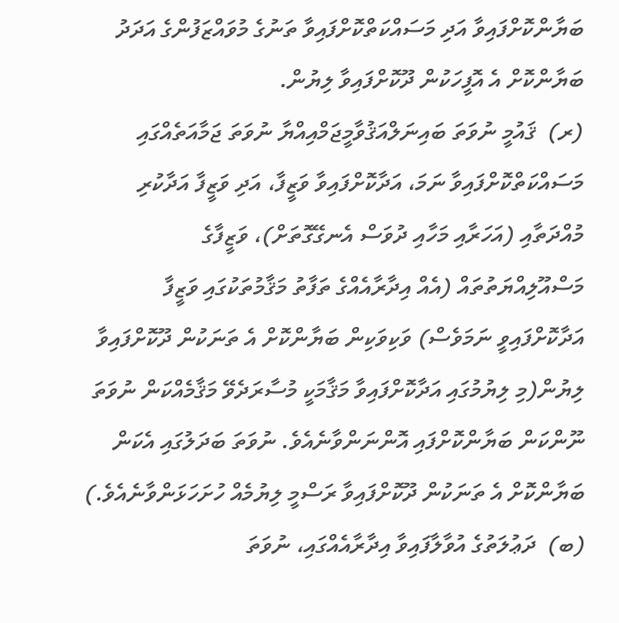ބަޔާންކޮށްފައިވާ އަދި މަސައްކަތްކޮށްފައިވާ ތަނުގެ މުވައްޒަފުންގެ އަދަދު ބަޔާންކޮށް އެ އޮފީހަކުން ދޫކޮށްފައިވާ ލިޔުން.
(ރ)  ޤައުމީ ނުވަތަ ބައިނަލްއަޤުވާމީޖަމްއިއްޔާ ނުވަތަ ޖަމާއަތެއްގައި މަސައްކަތްކޮށްފައިވާ ނަމަ، އަދާކޮށްފައިވާ ވަޒީފާ، އަދި ވަޒީފާ އަދާކުރި މުއްދަތާއި (އަހަރާއި މަހާއި ދުވަސް އެނގޭގޮތަށް)، ވަޒީފާގެ މަސްއޫލިއްޔަތުތައް (އެއް އިދާރާއެއްގެ ތަފާތު މަޤާމުތަކުގައި ވަޒީފާ އަދާކޮށްފައިވީ ނަމަވެސް) ވަކިވަކިން ބަޔާންކޮށް އެ ތަނަކުން ދޫކޮށްފައިވާ ލިޔުން(މި ލިޔުމުގައި އަދާކޮށްފައިވާ މަޤާމަކީ މުސާރަދެވޭ މަޤާމެއްކަން ނުވަތަ ނޫންކަން ބަޔާންކޮށްފައި އޮންނަންވާނެއެވެ. ނުވަތަ ބަދަލުގައި އެކަން ބަޔާންކޮށް އެ ތަނަކުން ދޫކޮށްފައިވާ ރަސްމީ ލިޔުމެއް ހުށަހަޅަންވާނެއެވެ.)
(ބ)  ދަޢުލަތުގެ އުވާލާފައިވާ އިދާރާއެއްގައި، ނުވަތަ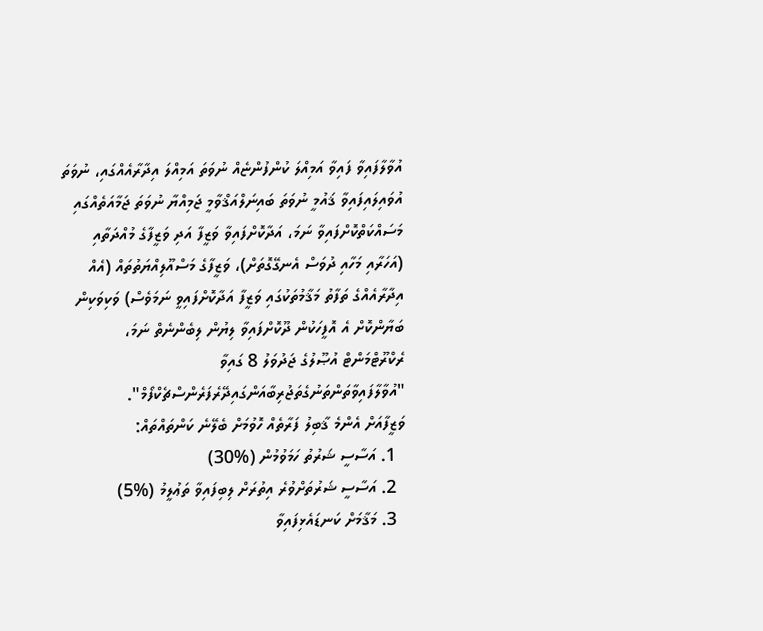އުވާލާފައިވާ ފައިވާ އަމިއްލަ ކުންފުންޏެއް ނުވަތަ އަމިއްލަ އިދާރާއެއްގައި، ނުވަތަ އުވައިލައިފައިވާ ޤައުމީ ނުވަތަ ބައިނަލްއަޤްވާމީ ޖަމިއްޔާ ނުވަތަ ޖަމާއަތެއްގައި މަސައްކަތްކޮށްފައިވާ ނަމަ، އަދާކޮށްފައިވާ ވަޒީފާ އަދި ވަޒީފާގެ މުއްދަތާއި (އަހަރާއި މަހާއި ދުވަސް އެނގޭގޮތަށް)، ވަޒީފާގެ މަސްއޫލިއްޔަތުތައް (އެއް އިދާރާއެއްގެ ތަފާތު މަޤާމުތަކުގައި ވަޒީފާ އަދާކޮށްފައިވީ ނަމަވެސް) ވަކިވަކިން ބަޔާންކޮށް އެ އޮފީހަކުން ދޫކޮށްފައިވާ ލިޔުން ލިބެންނެތް ނަމަ، ރެކްރޫޓްމަންޓް އުޞޫލުގެ ޖަދުވަލު 8 ގައިވާ "އުވާލާފައިވާތަންތަނުގެތަޖުރިބާއަންގައިދޭރެފަރެންސްޗެކްފޯމް".
ވަޒީފާއަށް އެންމެ ޤާބިލު ފަރާތެއް ހޮވުމަށް ބެލޭނެ ކަންތައްތައް:
  1. އަސާސީ ޝަރުތު ހަމަވުމުން (%30)
  2. އަސާސީ ޝަރުތަށްވުރެ އިތުރަށް ލިބިފައިވާ ތަޢުލީމު (%5)
  3. މަޤާމަށް ކަނޑައެޅިފައިވާ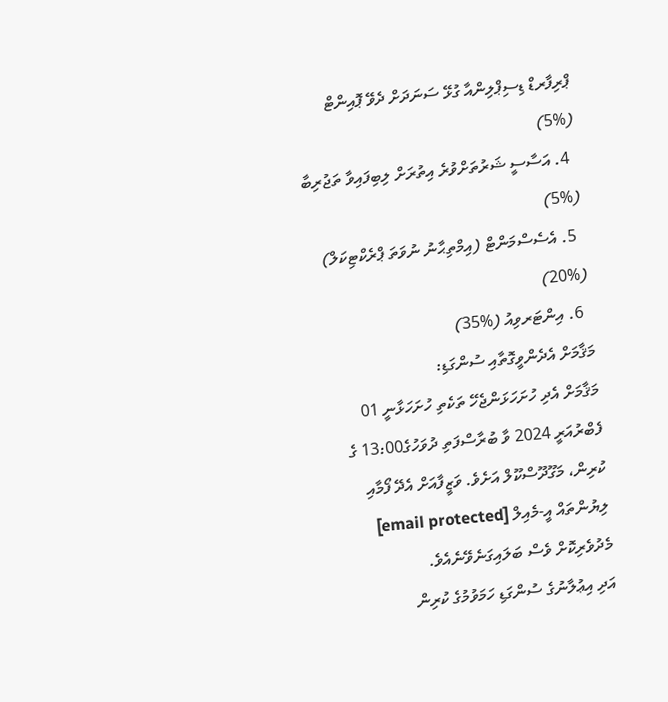ޕްރިފާރޑް ޑިސިޕްލިންއާ ގުޅޭ ސަނަދަށް ދެވޭ ޕޮއިންޓް  (%5)
  4. އަސާސީ ޝަރުތަށްވުރެ އިތުރަށް ލިބިފައިވާ ތަޖުރިބާ (%5)
  5. އެސެސްމަންޓް (އިމްތިޙާނު ނުވަތަ ޕްރެކްޓިކަލް) (%20)
  6. އިންޓަރވިއު (%35)
މަޤާމަށް އެދެންވީގޮތާއި ސުންގަޑި:
މަޤާމަށް އެދި ހުށަހަޅަންޖެހޭ ތަކެތި ހުށަހަޅާނީ 01 ފެބްރުއަރީ 2024 ވާ ބުރާސްފަތި ދުވަހުގެ13:00 ގެ ކުރިން، މަގޫދޫސްކޫލް އަށެވެ. ވަޒީފާއަށް އެދޭ ފޯމާއި ލިޔުންތައް އީ-މެއިލް [email protected]  މެދުވެރިކޮށް ވެސް ބަލައިގަނެވޭނެއެވެ.
އަދި އިޢުލާނުގެ ސުންގަޑި ހަމަވުމުގެ ކުރިން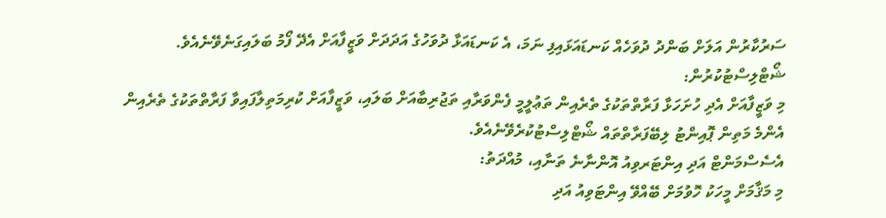ސަރުކާރުން އަލަށް ބަންދު ދުވަހެއް ކަނޑައަޅައިފި ނަމަ، އެ ކަނޑައަޅާ ދުވަހުގެ އަދަދަށް ވަޒީފާއަށް އެދޭ ފޯމު ބަލައިގަނެވޭނެއެވެ.
ޝޯޓްލިސްޓުކުރުން:
މި ވަޒީފާއަށް އެދި ހުށަހަޅާ ފަރާތްތަކުގެ ތެރެއިން ތަޢުލީމީ ފެންވަރާއި ތަޖުރިބާއަށް ބަލައި، ވަޒީފާއަށް ކުރިމަތިލާފައިވާ ފަރާތްތަކުގެ ތެރެއިން އެންމެ މަތިން ޕޮއިންޓު ލިބޭފަރާތްތައް ޝޯޓްލިސްޓުކުރެވޭނެއެވެ.
އެސެސްމަންޓް އަދި އިންޓަރވިއު އޮންނާނެ ތަނާއި، މުއްދަތު:
މި މަޤާމަށް މީހަކު ހޮވުމަށް ބޭއްވޭ އިންޓަވިއު އަދި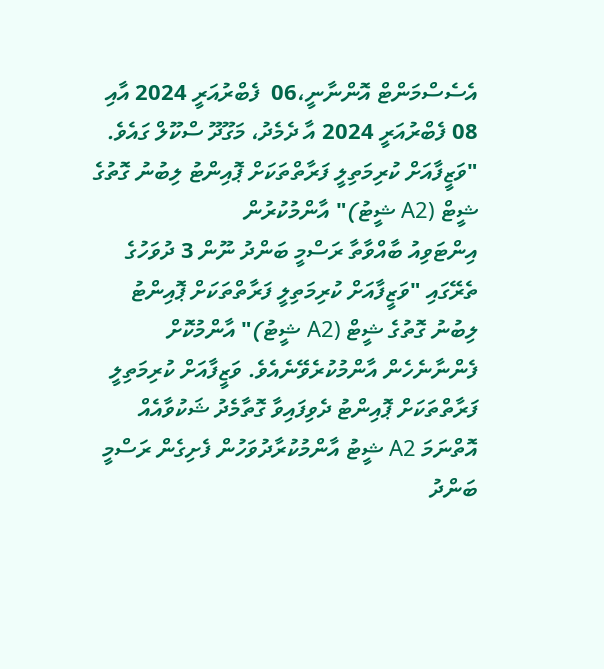އެސެސްމަންޓް އޮންނާނީ،06  ފެބްރުއަރީ 2024 އާއި 08 ފެބްރުއަރީ 2024 އާ ދެމެދު، މަގޫދޫ ސްކޫލް ގައެވެ.
"ވަޒީފާއަށް ކުރިމަތިލީ ފަރާތްތަކަށް ޕޮއިންޓު ލިބުނު ގޮތުގެ ޝީޓް (A2 ޝީޓު)" އާންމުކުރުން
އިންޓަވިއު ބާއްވާތާ ރަސްމީ ބަންދު ނޫން 3 ދުވަހުގެ ތެރޭގައި "ވަޒީފާއަށް ކުރިމަތިލީ ފަރާތްތަކަށް ޕޮއިންޓު ލިބުނު ގޮތުގެ ޝީޓް (A2 ޝީޓު)" އާންމުކޮށް ފެންނާނެހެން އާންމުކުރެވޭނެއެވެ. ވަޒީފާއަށް ކުރިމަތިލީ ފަރާތްތަކަށް ޕޮއިންޓު ދެވިފައިވާ ގޮތާމެދު ޝަކުވާއެއް އޮތްނަމަ A2 ޝީޓު އާންމުކުރާދުވަހުން ފެށިގެން ރަސްމީ ބަންދު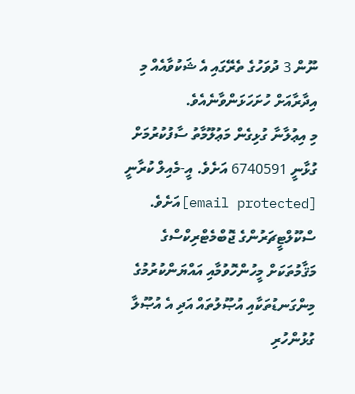ނޫން 3 ދުވަހުގެ ތެރޭގައި އެ ޝަކުވާއެއް މި އިދާރާއަށް ހުށަހަޅަންވާނެއެވެ.
މި އިޢުލާނާ ގުޅިގެން މަޢުލޫމާތު ސާފުކުރުމަށް ގުޅާނީ 6740591 އަށެވެ. އީ-މެއިލް ކުރާނީ [email protected]އަށެވެ.
ސްކޫލްޓީޗަރުންގެ ޖޮބްމެޓްރިކްސްގެ މަޤާމުތަކަށް މީހުންހޮވުމާއި އައްޔަންކުރުމުގެ މިންގަނޑުތަކާއި އުޞޫލުތައް އަދި އެ އުޞޫލާ ގުޅުންހުރި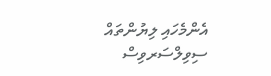އެންމެހައި ލިޔުންތައް ސިވިލްސަރވިސް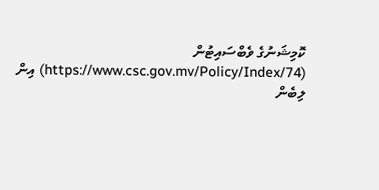ކޮމިޝަނުގެ ވެބްސައިޓުން (https://www.csc.gov.mv/Policy/Index/74) އިން ލިބެން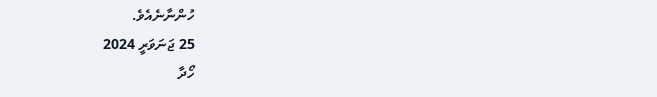ހުންނާނެއެވެ.
25 ޖަނަވަރީ 2024
ހޯދާ